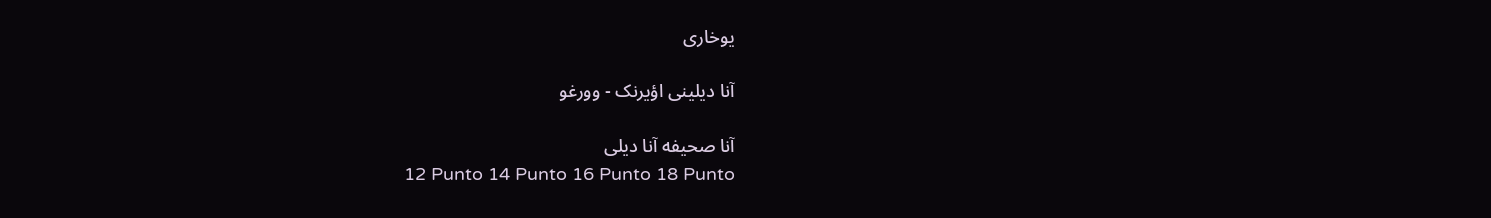یوخاری

آنا دیلینی اؤیرنک - وورغو

آنا صحیفه آنا دیلی
12 Punto 14 Punto 16 Punto 18 Punto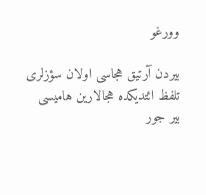وورغو

بیردن آرتیق هجاسی اولان سؤزلری تلفظ ائتدیکده هجالارین هامیسی بیر جور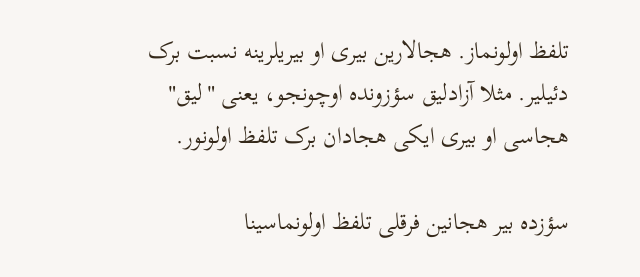تلفظ اولونماز. هجالارین بیری او بیریلرینه نسبت برک دئیلیر. مثلا آزادلیق سؤزونده اوچونجو، یعنی "لیق" هجاسی او بیری ایکی هجادان برک تلفظ اولونور.

سؤزده بیر هجانین فرقلی تلفظ اولونماسینا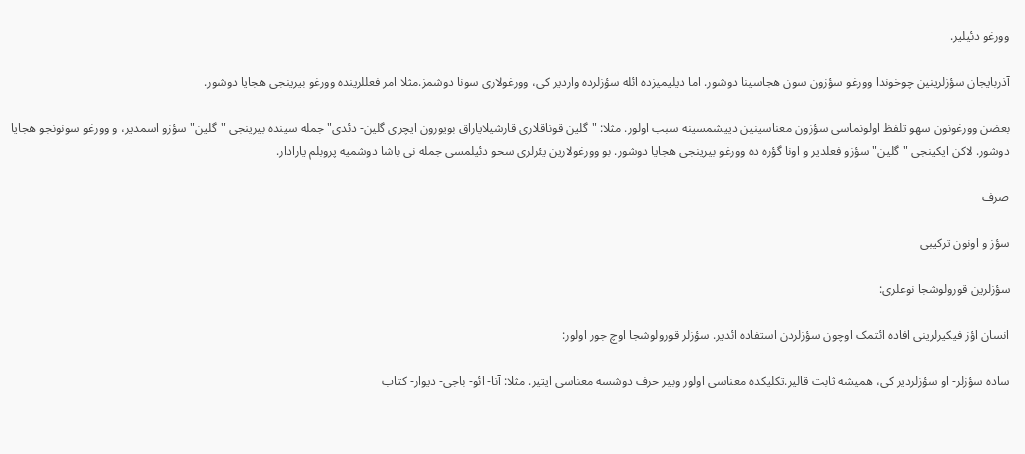وورغو دئیلیر.

آذربایجان سؤزلرینین چوخوندا وورغو سؤزون سون هجاسینا دوشور. اما دیلیمیزده ائله سؤزلرده واردیر کی، وورغولاری سونا دوشمز.مثلا امر فعللرینده وورغو بیرینجی هجایا دوشور.

بعضن وورغونون سهو تلفظ اولونماسی سؤزون معناسینین دییشمسینه سبب اولور. مثلا: "گلین قوناقلاری قارشیلایاراق بویورون ایچری گلین- دئدی" جمله سینده بیرینجی "گلین" سؤزو اسمدیر، و وورغو سونونجو هجایا دوشور. لاکن ایکینجی "گلین" سؤزو فعلدیر و اونا گؤره ده وورغو بیرینجی هجایا دوشور. بو وورغولارین یئرلری سحو دئیلمسی جمله نی باشا دوشمیه پروبلم یارادار.

صرف

سؤز و اونون ترکیبی

سؤزلرین قورولوشجا نوعلری:

انسان اؤز فیکیرلرینی افاده ائتمک اوچون سؤزلردن استفاده ائدیر. سؤزلر قورولوشجا اوچ جور اولور:

ساده سؤزلر- او سؤزلردیر کی، همیشه ثابت قالیر.تکلیکده معناسی اولور وبیر حرف دوشسه معناسی ایتیر. مثلا: آنا- ائو- باجی- دیوار- کتاب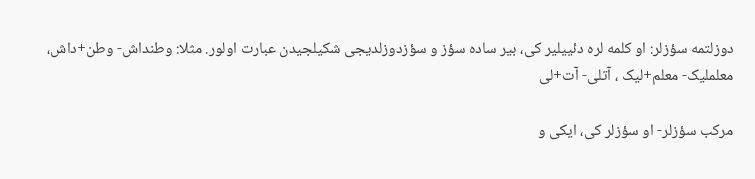دوزلتمه سؤزلر: او کلمه لره دئییلیر کی، بیر ساده سؤز و سؤزدوزلدیجی شکیلجیدن عبارت اولور. مثلا: وطنداش- وطن+داش، معلملیک- معلم+لیک ، آتلی- آت+لی

مرکب سؤزلر- او سؤزلر کی، ایکی و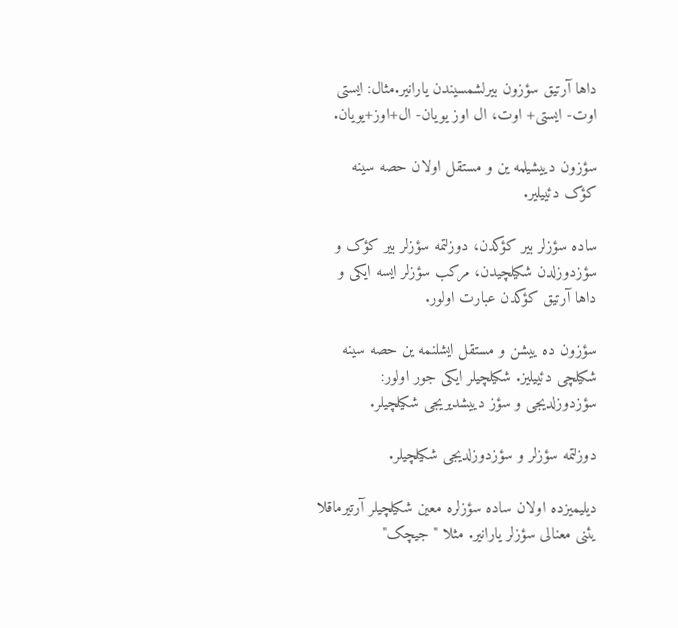داها آرتیق سؤزون بیرلشمسیندن یارانیر.مثال: ایستی اوت- ایستی+ اوت، ال اوز یویان- ال+اوز+یویان.

سؤزون دییشیلمه ین و مستقل اولان حصه سینه کؤک دئییلیر.

ساده سؤزلر بیر کؤکدن، دوزلتمه سؤزلر بیر کؤک و سؤزدوزلدن شکیلچیدن، مرکب سؤزلر ایسه ایکی و داها آرتیق کؤکدن عبارت اولور.

سؤزون ده ییشن و مستقل ایشلنمه ین حصه سینه شکیلچی دئییلیز. شکیلچیلر ایکی جور اولور: سؤزدوزلدیجی و سؤز دییشدیریجی شکیلچیلر.

دوزلتمه سؤزلر و سؤزدوزلدیجی شکیلچیلر.

دیلیمیزده اولان ساده سؤزلره معین شکیلچیلر آرتیرماقلا یئنی معنالی سؤزلر یارانیر. مثلا "جیچک"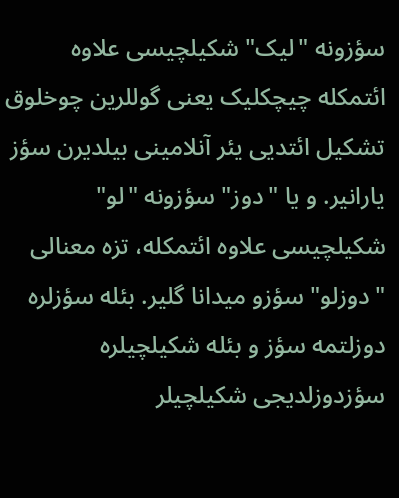سؤزونه "لیک" شکیلچیسی علاوه ائتمکله چیچکلیک یعنی گوللرین چوخلوق تشکیل ائتدیی یئر آنلامینی بیلدیرن سؤز یارانیر. و یا "دوز" سؤزونه "لو" شکیلچیسی علاوه ائتمکله، تزه معنالی "دوزلو" سؤزو میدانا گلیر. بئله سؤزلره دوزلتمه سؤز و بئله شکیلچیلره سؤزدوزلدیجی شکیلچیلر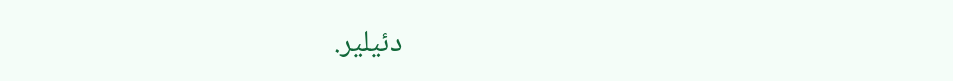دئیلیر.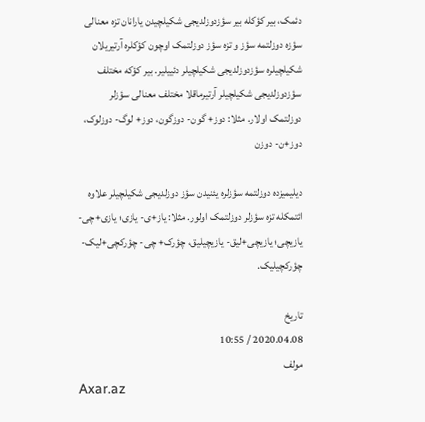دئمک، بیر کؤکله بیر سؤزدوزلدیجی شکیلچیدن یارانان تزه معنالی سؤزه دوزلتمه سؤز و تزه سؤز دوزلتمک اوچون کؤکلره آرتیریلان شکیلچیلره سؤزدوزلدیجی شکیلچیلر دئییلیر. بیر کؤکه مختلف سؤزدوزلدیجی شکیلچیلر آرتیرماقلا مختلف معنالی سؤزلر دوزلتمک اولار. مثلا: دوز+ گون- دوزگون، دوز+ لوگ- دوزلوک، دوز+ن- دوزن

دیلیمیزده دوزلتمه سؤزلره یئنیدن سؤز دوزلدیجی شکیلچیلر علاوه ائتمکله تزه سؤزلر دوزلتمک اولور. مثلا: یاز+ی- یازی؛ یازی+چی- یازیچی؛ یازیچی+لیق- یازیچیلیق، چؤرک+ چی- چؤرکچی+لیک- چؤرکچیلیک.

تاریخ
2020.04.08 / 10:55
مولف
Axar.az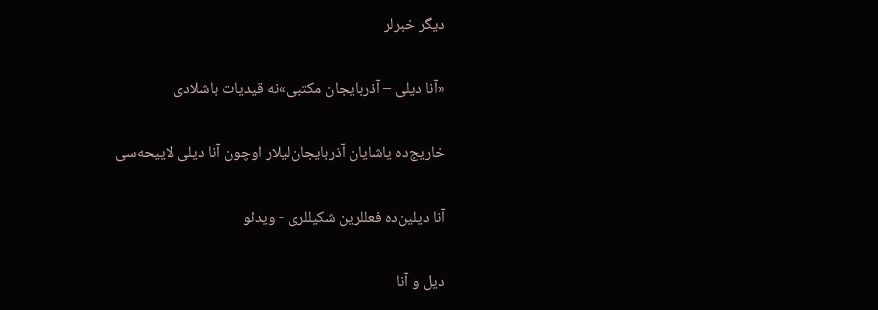دیگر خبرلر

«آنا دیلی – آذربایجان مکتبی»نه قیدیات باشلادی

خاریج‌ده یاشایان آذربایجان‌لیلار اوچون آنا دیلی لاییحه‌سی

آنا دیلین‌ده فعللرین شکیللری - ویدئو

دیل و آنا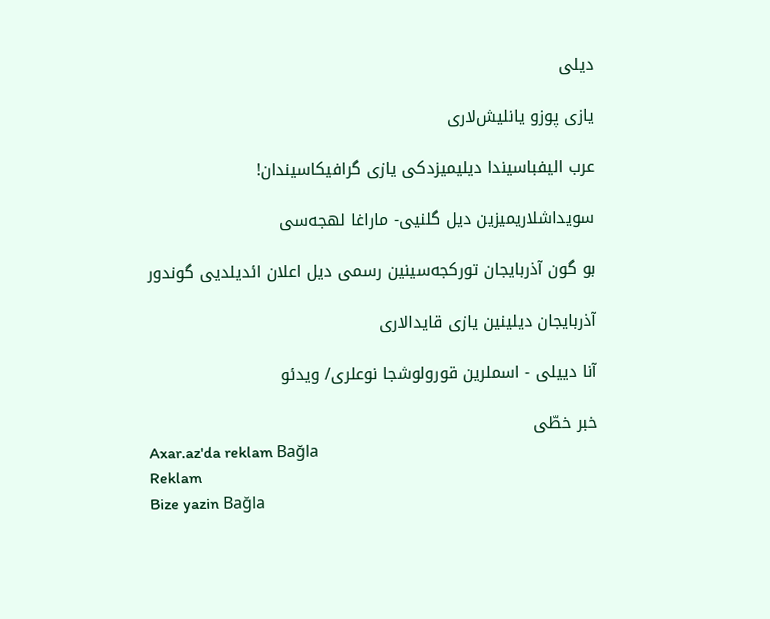دیلی

یازی پوزو یانلیش‌لاری

عرب الیفباسیندا دیلیمیزدکی یازی گرافیکاسیندان!

سویداشلاریمیزین دیل گلنیی- ماراغا لهجه‌سی

بو گون آذربایجان تورکجه‌سینین رسمی دیل اعلان ائدیلدیی گوندور

آذربایجان دیلینین یازی قایدالاری

آنا دییلی - اسملرین قورولوشجا نوعلری/ ویدئو

خبر خطّی
Axar.az'da reklam Bağla
Reklam
Bize yazin Bağla